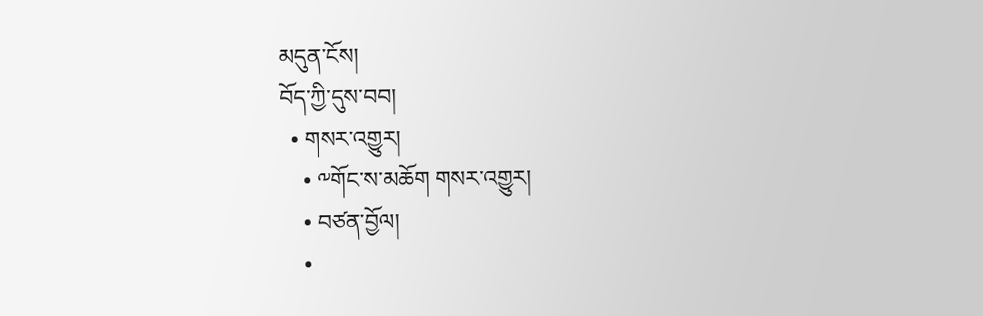མདུན་ངོས།
བོད་ཀྱི་དུས་བབ།
  • གསར་འགྱུར།
    • ༸གོང་ས་མཆོག གསར་འགྱུར།
    • བཙན་བྱོལ།
    •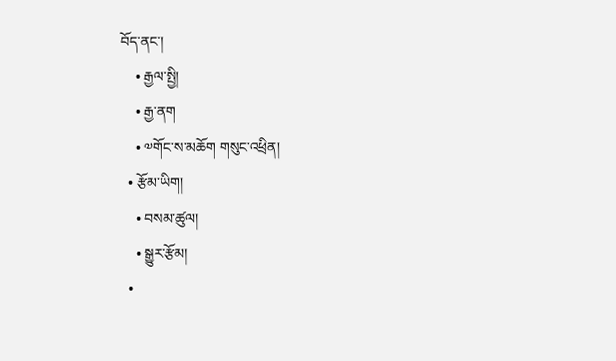བོད་ནང་།
    • རྒྱལ་སྤྱི།
    • རྒྱ་ནག
    • ༧གོང་ས་མཆོག གསུང་འཕྲིན།
  • རྩོམ་ཡིག།
    • བསམ་ཚུལ།
    • སྒྱུར་རྩོམ།
  •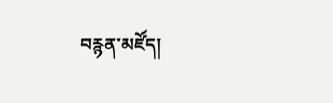བརྙན་མཛོད།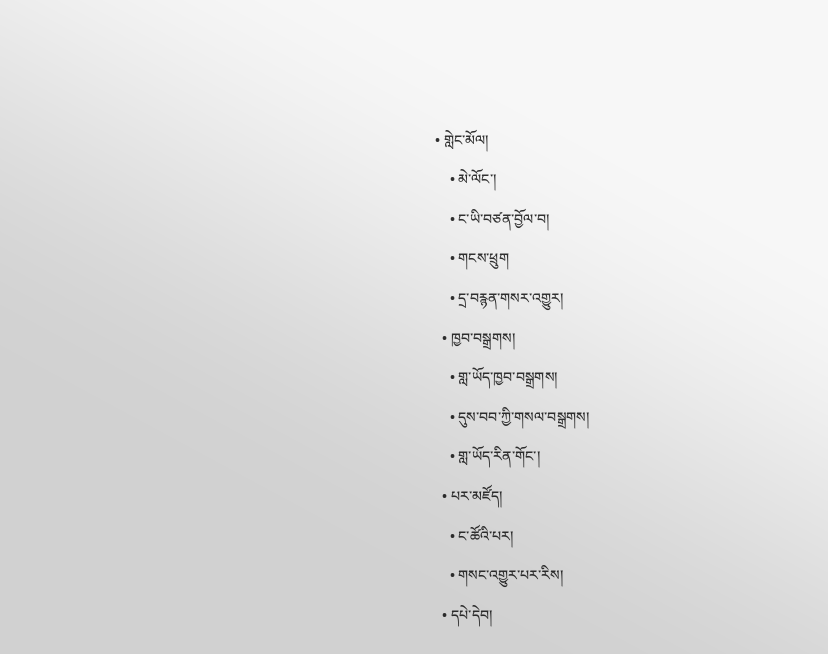• གླེང་མོལ།
    • མེ་ལོང་།
    • ང་ཡི་བཙན་བྱོལ་བ།
    • གངས་ཕྲུག
    • དྲ་བརྙན་གསར་འགྱུར།
  • ཁྱབ་བསྒྲགས།
    • གླ་ཡོད་ཁྱབ་བསྒྲགས།
    • དུས་བབ་ཀྱི་གསལ་བསྒྲགས།
    • གླ་ཡོད་རིན་གོང་།
  • པར་མཛོད།
    • ང་ཚོའི་པར།
    • གསང་འགྱུར་པར་རིས།
  • དཔེ་དེབ།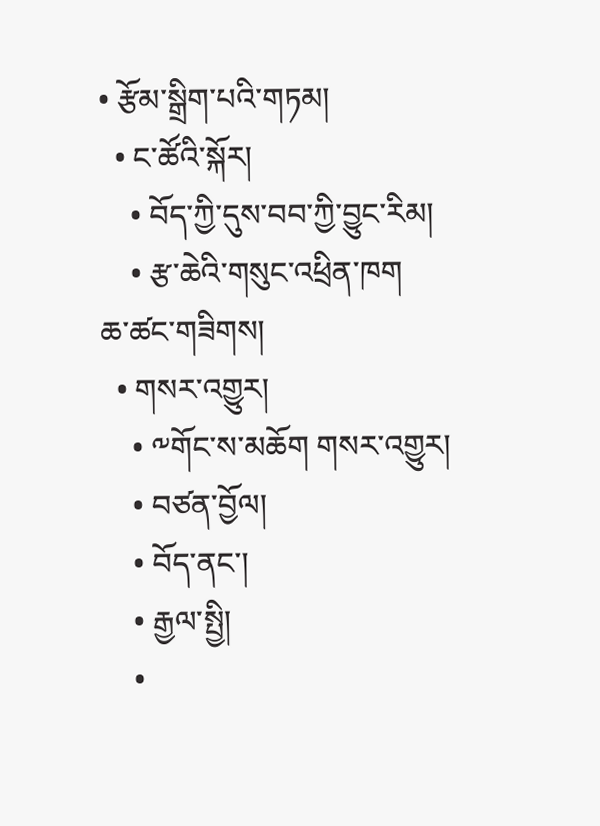• རྩོམ་སྒྲིག་པའི་གཏམ།
  • ང་ཚོའི་སྐོར།
    • བོད་ཀྱི་དུས་བབ་ཀྱི་བྱུང་རིམ།
    • རྩ་ཆེའི་གསུང་འཕྲིན་ཁག
ཆ་ཚང་གཟིགས།
  • གསར་འགྱུར།
    • ༸གོང་ས་མཆོག གསར་འགྱུར།
    • བཙན་བྱོལ།
    • བོད་ནང་།
    • རྒྱལ་སྤྱི།
    •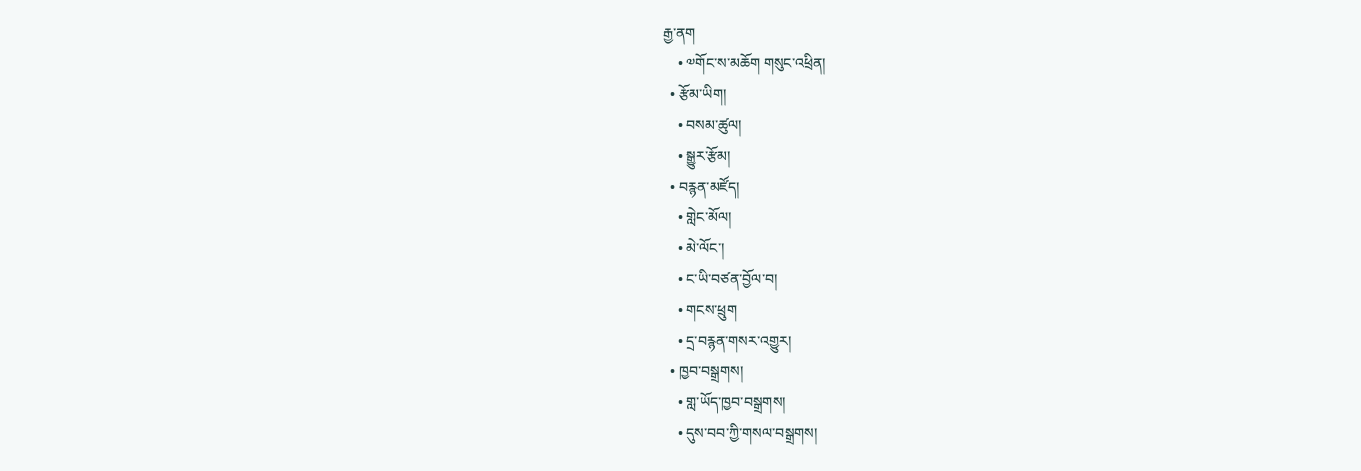རྒྱ་ནག
    • ༧གོང་ས་མཆོག གསུང་འཕྲིན།
  • རྩོམ་ཡིག།
    • བསམ་ཚུལ།
    • སྒྱུར་རྩོམ།
  • བརྙན་མཛོད།
    • གླེང་མོལ།
    • མེ་ལོང་།
    • ང་ཡི་བཙན་བྱོལ་བ།
    • གངས་ཕྲུག
    • དྲ་བརྙན་གསར་འགྱུར།
  • ཁྱབ་བསྒྲགས།
    • གླ་ཡོད་ཁྱབ་བསྒྲགས།
    • དུས་བབ་ཀྱི་གསལ་བསྒྲགས།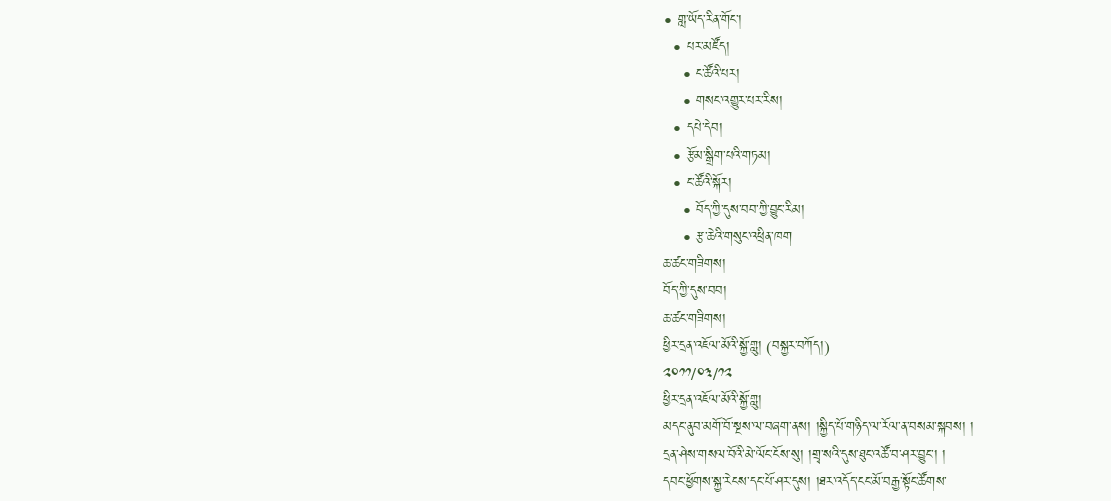• གླ་ཡོད་རིན་གོང་།
  • པར་མཛོད།
    • ང་ཚོའི་པར།
    • གསང་འགྱུར་པར་རིས།
  • དཔེ་དེབ།
  • རྩོམ་སྒྲིག་པའི་གཏམ།
  • ང་ཚོའི་སྐོར།
    • བོད་ཀྱི་དུས་བབ་ཀྱི་བྱུང་རིམ།
    • རྩ་ཆེའི་གསུང་འཕྲིན་ཁག
ཆ་ཚང་གཟིགས།
བོད་ཀྱི་དུས་བབ།
ཆ་ཚང་གཟིགས།
ཕྱིར་དྲན་འཇོལ་མོའི་སྐྱོ་གླུ། (བསྐྱར་བཀོད།)
༢༠༡༡/༠༣/༡༢
ཕྱིར་དྲན་འཇོལ་མོའི་སྐྱོ་གླུ།
མདང་ནུབ་མགོ་བོ་སྔས་ལ་བཞག་ནས། །སྐྱིད་པོ་གཉིད་ལ་རོལ་ན་བསམ་སྐབས། །
དྲན་ཤེས་གསལ་བོའི་མེ་ལོང་ངོས་སུ། །གྲྭ་སའི་དུས་ཐུང་འཚོ་བ་ཤར་བྱུང་། །
དབང་ཕྱོགས་སྐྱ་རེངས་དང་པོ་ཤར་དུས། །ཐར་འདོད་ངང་མོ་བརྒྱ་སྟོང་ཚོགས་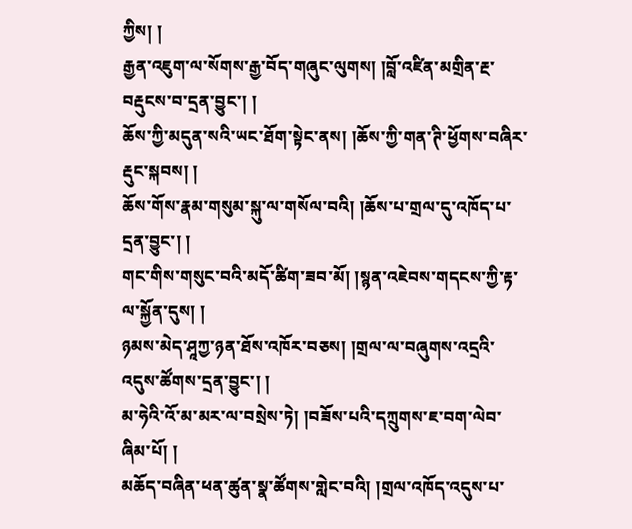ཀྱིས། །
རྒྱན་འཇུག་ལ་སོགས་རྒྱ་བོད་གཞུང་ལུགས། །བློ་འཛིན་མགྲིན་རྔ་བརྡུངས་བ་དྲན་བྱུང་། །
ཆོས་ཀྱི་མདུན་སའི་ཡང་ཐོག་སྟེང་ནས། །ཆོས་ཀྱི་གན་ཊི་ཕྱོགས་བཞིར་རྡུང་སྐབས། །
ཆོས་གོས་རྣམ་གསུམ་སྐུ་ལ་གསོལ་བའི། །ཆོས་པ་གྲལ་དུ་འཁོད་པ་དྲན་བྱུང་། །
གང་གིས་གསུང་བའི་མདོ་ཚིག་ཟབ་མོ། །སྙན་འཇེབས་གདངས་ཀྱི་རྟ་ལ་སྐྱོན་དུས། །
ཉམས་མེད་ཤཱཀྱ་ཉན་ཐོས་འཁོར་བཅས། །གྲལ་ལ་བཞུགས་འདྲའི་འདུས་ཚོགས་དྲན་བྱུང་། །
མ་ཧེའི་འོ་མ་མར་ལ་བསྲེས་ཏེ། །བཟོས་པའི་དཀྲུགས་ཇ་བག་ལེབ་ཞིམ་པོ། །
མཆོད་བཞིན་ཕན་ཚུན་སྣ་ཚོགས་གླེང་བའི། །གྲལ་འཁོད་འདུས་པ་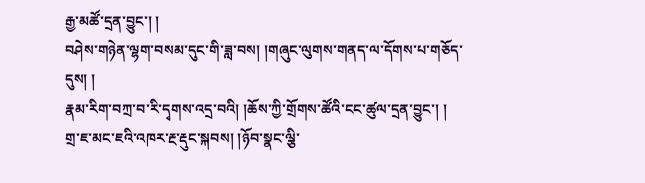རྒྱ་མཚོ་དྲན་བྱུང་། །
བཤེས་གཉེན་ལྷག་བསམ་དུང་གི་ཟླ་བས། །གཞུང་ལུགས་གནད་ལ་དོགས་པ་གཅོད་དུས། །
རྣམ་རིག་བཀྲ་བ་རི་དྭགས་འདྲ་བའི། །ཆོས་ཀྱི་གྲོགས་ཚོའི་ངང་ཚུལ་དྲན་བྱུང་། །
གྲ་ཇ་མང་ཇའི་འཁར་རྔ་རྡུང་སྐབས། །ཉོབ་སྣང་ལྕི་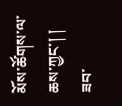མོས་ཚོགས་ལ་ཆས་ཀྱང་། །
ཟབ་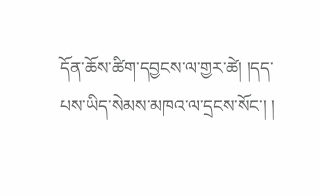དོན་ཆོས་ཚིག་དབྱངས་ལ་གྱར་ཚེ། །དད་པས་ཡིད་སེམས་མཁའ་ལ་དྲངས་སོང་། །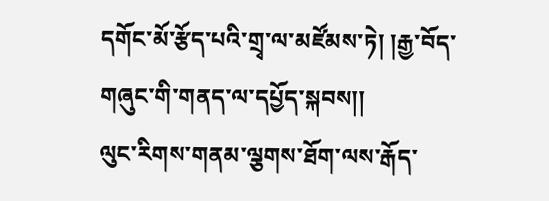དགོང་མོ་རྩོད་པའི་གྲྭ་ལ་མཛོམས་ཏེ། །རྒྱ་བོད་གཞུང་གི་གནད་ལ་དཔྱོད་སྐབས།།
ལུང་རིགས་གནམ་ལྕགས་ཐོག་ལས་རྒོད་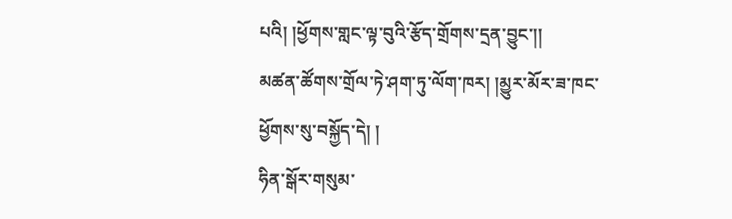པའི། །ཕྱོགས་གླང་ལྟ་བུའི་རྩོད་གྲོགས་དྲན་བྱུང་།།
མཚན་ཚོགས་གྲོལ་ཏེ་ཤག་ཏུ་ལོག་ཁར། །མྱུར་མོར་ཟ་ཁང་ཕྱོགས་སུ་བསྐྱོད་དེ། །
ཧིན་སྒོར་གསུམ་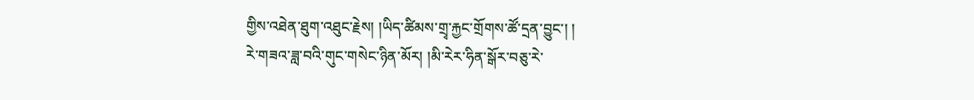གྱིས་འཐེན་ཐུག་འཐུང་རྗེས། །ཡིད་ཚིམས་གྲྭ་རྐྱང་གྲོགས་ཚོ་དྲན་བྱུང་། །
རེ་གཟའ་ཟླ་བའི་གུང་གསེང་ཉིན་མོར། །མི་རེར་ཧིན་སྒོར་བཅུ་རེ་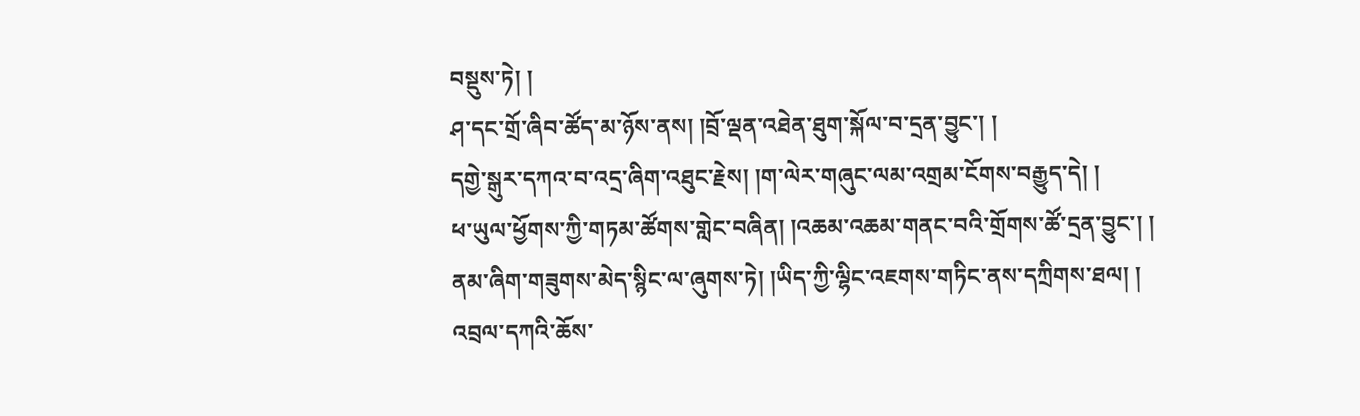བསྡུས་ཏེ། །
ཤ་དང་གྲོ་ཞིབ་ཚོད་མ་ཉོས་ནས། །བྲོ་ལྡན་འཐེན་ཐུག་སྐོལ་བ་དྲན་བྱུང་། །
དགྱེ་སྒུར་དཀའ་བ་འདྲ་ཞིག་འཐུང་རྗེས། །ག་ལེར་གཞུང་ལམ་འགྲམ་ངོགས་བརྒྱུད་དེ། །
ཕ་ཡུལ་ཕྱོགས་ཀྱི་གཏམ་ཚོགས་གླེང་བཞིན། །འཆམ་འཆམ་གནང་བའི་གྲོགས་ཚོ་དྲན་བྱུང་། །
ནམ་ཞིག་གཟུགས་མེད་སྙིང་ལ་ཞུགས་ཏེ། །ཡིད་ཀྱི་ལྷིང་འཇགས་གཏིང་ནས་དཀྲིགས་ཐལ། །
འབྲལ་དཀའི་ཆོས་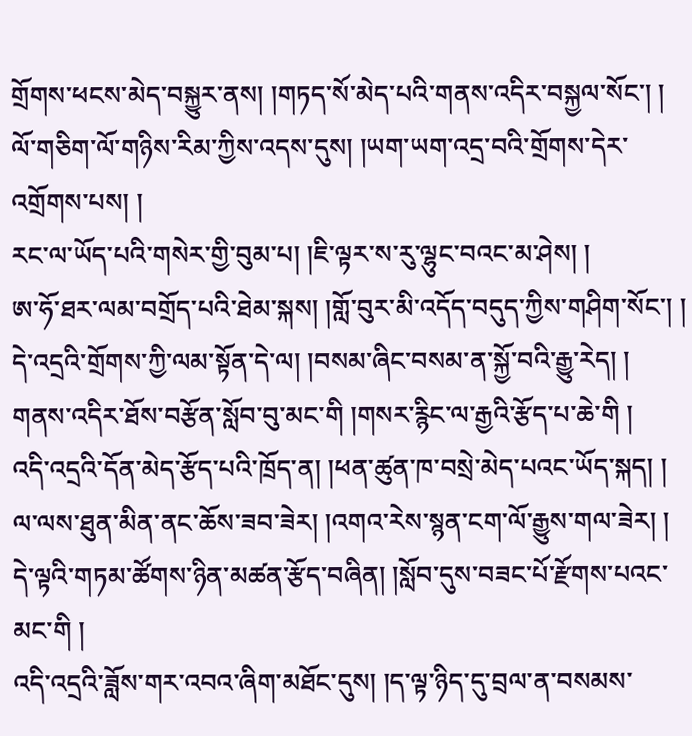གྲོགས་ཕངས་མེད་བསྐྱུར་ནས། །གཏད་སོ་མེད་པའི་གནས་འདིར་བསྐྱལ་སོང་། །
ལོ་གཅིག་ལོ་གཉིས་རིམ་ཀྱིས་འདས་དུས། །ཡག་ཡག་འདྲ་བའི་གྲོགས་དེར་འགྲོགས་པས། །
རང་ལ་ཡོད་པའི་གསེར་གྱི་བུམ་པ། །ཇི་ལྟར་ས་རུ་ལྷུང་བའང་མ་ཤེས། །
ཨ་ཧོ་ཐར་ལམ་བགྲོད་པའི་ཐེམ་སྐས། །གློ་བུར་མི་འདོད་བདུད་ཀྱིས་གཤིག་སོང་། །
དེ་འདྲའི་གྲོགས་ཀྱི་ལམ་སྟོན་དེ་ལ། །བསམ་ཞིང་བསམ་ན་སྐྱོ་བའི་རྒྱུ་རེད། །
གནས་འདིར་ཐོས་བརྩོན་སློབ་བུ་མང་གི །གསར་རྙིང་ལ་རྒྱའི་རྩོད་པ་ཆེ་གི །
འདི་འདྲའི་དོན་མེད་རྩོད་པའི་ཁྲོད་ན། །ཕན་ཚུན་ཁ་བསྲེ་མེད་པའང་ཡོད་སྐད། །
ལ་ལས་ཐུན་མིན་ནང་ཆོས་ཟབ་ཟེར། །འགའ་རེས་སྙན་ངག་ལོ་རྒྱུས་གལ་ཟེར། །
དེ་ལྟའི་གཏམ་ཚོགས་ཉིན་མཚན་རྩོད་བཞིན། །སློབ་དུས་བཟང་པོ་རྫོགས་པའང་མང་གི །
འདི་འདྲའི་ཟློས་གར་འབའ་ཞིག་མཐོང་དུས། །ད་ལྟ་ཉིད་དུ་བྲལ་ན་བསམས་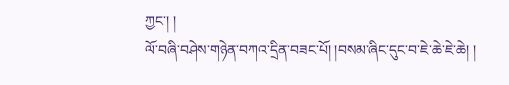ཀྱང་། །
ལོ་བཞི་བཤེས་གཉེན་བཀའ་དྲིན་བཟང་པོ། །བསམ་ཞིང་དུང་བ་ཇེ་ཆེ་ཇེ་ཆེ། །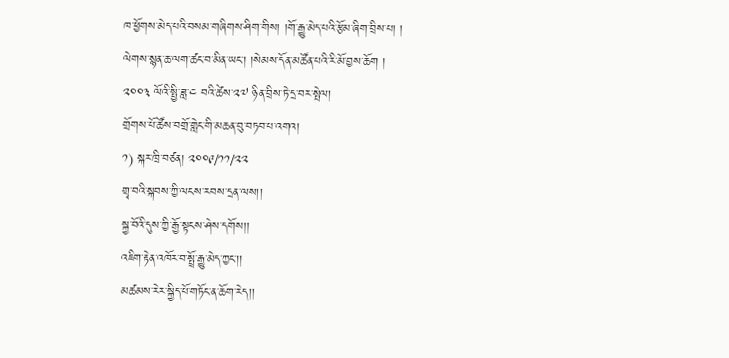ཁ་ཕྱོགས་མེད་པའི་བསམ་གཞིགས་ཤིག་གིས། །གོ་རྒྱུ་མེད་པའི་རྩོམ་ཞིག་བྲིས་པ། །
ལེགས་སྙན་ཆ་ལག་ཚང་བ་མིན་ཡང་། །སེམས་དོན་མཚོན་པའི་རི་མོ་བྱས་ཆོག །
༢༠༠༣ ལོའི་སྤྱི་ཟླ་༤ བའི་ཚེས་༢༧ ཉིན་བྲིས་ཏེ་དྲ་བར་སྤེལ།
གྲོགས་པོ་ཚོས་བགྲོ་གླེང་གི་མཆན་བུ་བཏབ་པ་འགའ།
༡) སྐར་ཁྲི་བཙན། ༢༠༠༩/༡༡/༢༢
གྲྭ་བའི་སྐབས་ཀྱི་ལངས་རབས་དྲན་ལས།།
སྐྱ་བོའི་དུས་ཀྱི་རྒྱོ་སྟངས་ཤེས་དགོས།།
འཇིག་རྟེན་འཁོར་བ་སྤྲོ་རྒྱུ་མེད་ཀྱང་།།
མཚམས་རེར་སྐྱིད་པོ་གཏོང་ན་ཆོག་རེད།།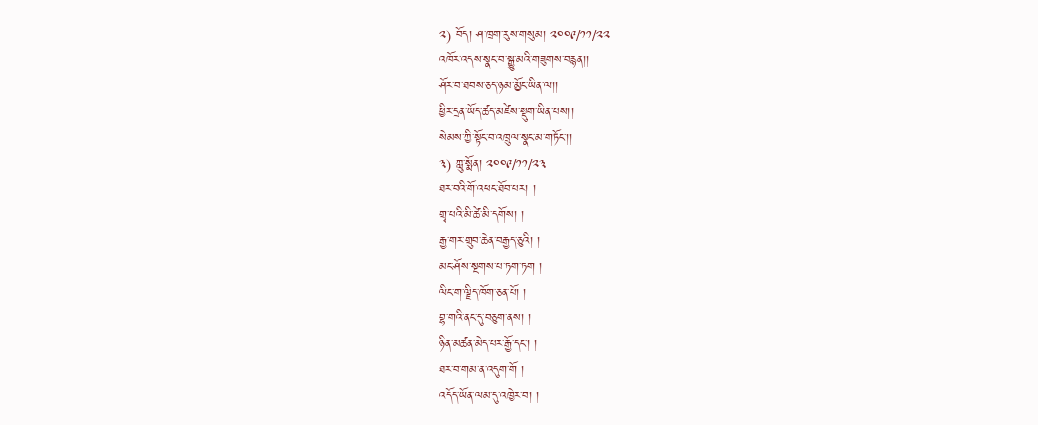༢) བོད། ཤ་ཁྲག་རུས་གསུམ། ༢༠༠༩/༡༡/༢༢
འཁོར་འདས་སྣང་བ་སྒྱུ་མའི་གཟུགས་བརྙན།།
ཤོར་བ་ཐབས་ཅད་ཉམ་མྱོང་ཡིན་ལ།།
ཕྱིར་དྲན་ཡོད་ཚད་མཛེས་སྡུག་ཡིན་པས།།
སེམས་ཀྱི་སྟོང་བ་འཁྲུལ་སྣང་མ་གཏོང་།།
༣) ཀླུ་སྨོན། ༢༠༠༩/༡༡/༢༣
ཐར་བའི་གོ་འཕང་ཐོབ་པར། །
གྲྭ་པའི་མི་ཚེ་མི་དགོས། །
རྒྱ་གར་གྲུབ་ཆེན་བརྒྱད་ཅུའི། །
མང་ཤོས་སྔགས་པ་ཏག་ཏག །
ལིང་ག་ལྗིད་ཁོག་ཅན་པོ། །
བྷ་གའི་ནང་དུ་བཅུག་ནས། །
ཉིན་མཚན་མེད་པར་རྒྱོ་དང་། །
ཐར་བ་གམ་ན་འདུག་གོ །
འདོད་ཡོན་ལམ་དུ་འཁྱེར་བ། །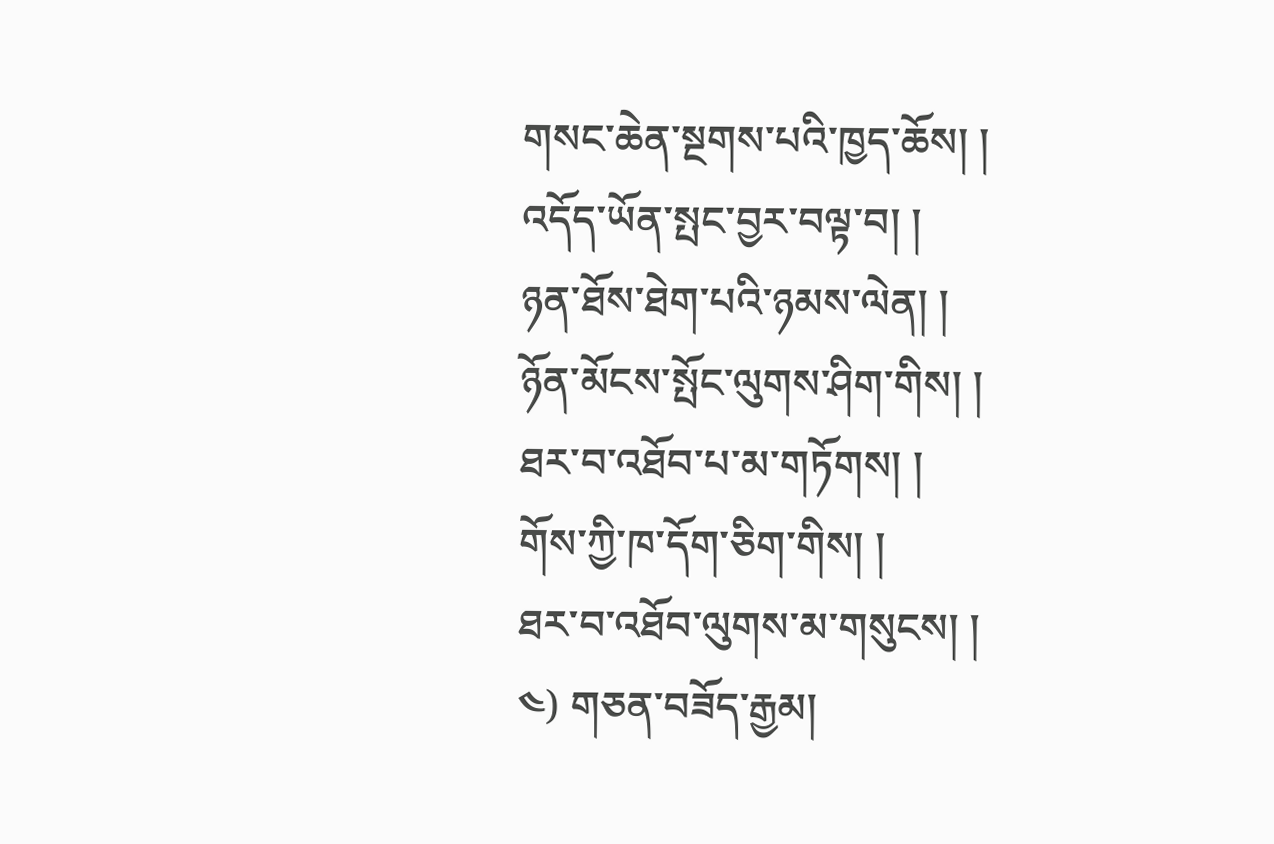གསང་ཆེན་སྔགས་པའི་ཁྱད་ཆོས། །
འདོད་ཡོན་སྤང་བྱར་བལྟ་བ། །
ཉན་ཐོས་ཐེག་པའི་ཉམས་ལེན། །
ཉོན་མོངས་སྤོང་ལུགས་ཤིག་གིས། །
ཐར་བ་འཐོབ་པ་མ་གཏོགས། །
གོས་ཀྱི་ཁ་དོག་ཅིག་གིས། །
ཐར་བ་འཐོབ་ལུགས་མ་གསུངས། །
༤) གཅན་བཟོད་རྒྱམ།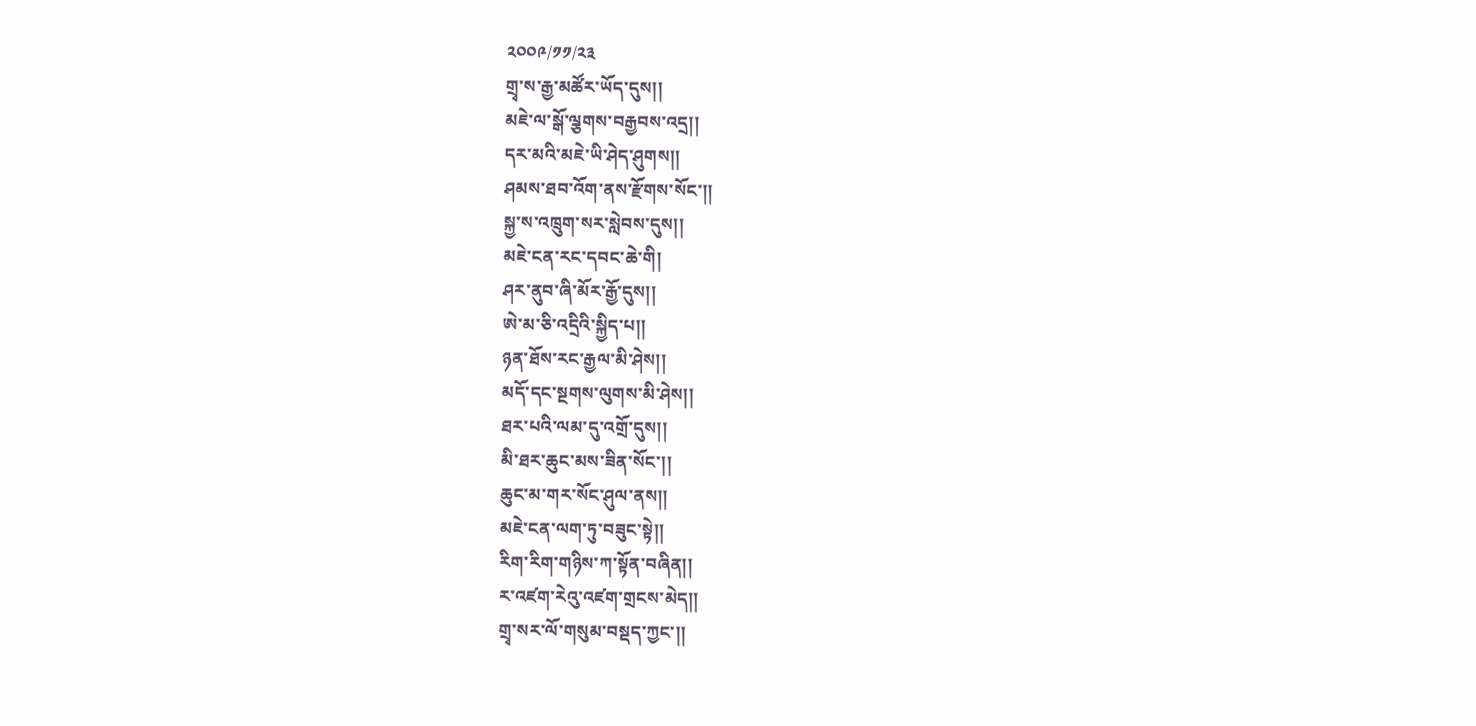༢༠༠༩/༡༡/༢༣
གྲྭ་ས་རྒྱ་མཚོར་ཡོད་དུས།།
མཇེ་ལ་སྒོ་ལྕགས་བརྒྱབས་འདྲ།།
དར་མའི་མཇེ་ཡི་ཤེད་ཤུགས།།
ཤམས་ཐབ་འོག་ནས་རྫོགས་སོང་།།
སྐྱ་ས་འཁྲུག་སར་སླེབས་དུས།།
མཇེ་ངན་རང་དབང་ཆེ་གི།
ཤར་ནུབ་ཞི་མོར་རྒྱོ་དུས།།
ཨེ་མ་ཅི་འདྲིའི་སྐྱིད་པ།།
ཉན་ཐོས་རང་རྒྱལ་མི་ཤེས།།
མདོ་དང་སྔགས་ལུགས་མི་ཤེས།།
ཐར་པའི་ལམ་དུ་འགྲོ་དུས།།
མི་ཐར་ཆུང་མས་ཟིན་སོང་།།
ཆུང་མ་གར་སོང་ཤུལ་ནས།།
མཇེ་ངན་ལག་ཏུ་བཟུང་སྟེ།།
རིག་རིག་གཉིས་ཀ་སྟོན་བཞིན།།
ར་འཛག་རེའུ་འཛག་གྲངས་མེད།།
གྲྭ་སར་ལོ་གསུམ་བསྡད་ཀྱང་།།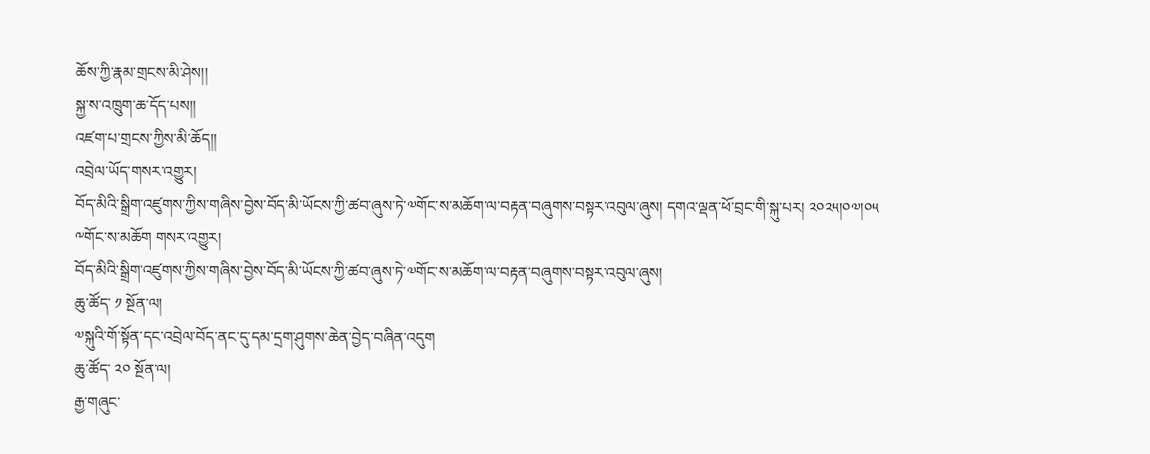ཆོས་ཀྱི་རྣམ་གྲངས་མི་ཤེས།།
སྐྱ་ས་འཁྲུག་ཆ་དོད་པས།།
འཛག་པ་གྲངས་ཀྱིས་མི་ཆོད།།
འབྲེལ་ཡོད་གསར་འགྱུར།
བོད་མིའི་སྒྲིག་འཛུགས་ཀྱིས་གཞིས་བྱེས་བོད་མི་ཡོངས་ཀྱི་ཚབ་ཞུས་ཏེ་༧གོང་ས་མཆོག་ལ་བརྟན་བཞུགས་བསྟར་འབུལ་ཞུས། དགའ་ལྡན་ཕོ་བྲང་གི་སྐུ་པར། ༢༠༢༥།༠༧།༠༥
༸གོང་ས་མཆོག གསར་འགྱུར།
བོད་མིའི་སྒྲིག་འཛུགས་ཀྱིས་གཞིས་བྱེས་བོད་མི་ཡོངས་ཀྱི་ཚབ་ཞུས་ཏེ་༧གོང་ས་མཆོག་ལ་བརྟན་བཞུགས་བསྟར་འབུལ་ཞུས།
ཆུ་ཚོད་ ༡ སྔོན་ལ།
༧སྐུའི་གོ་སྟོན་དང་འབྲེལ་བོད་ནང་དུ་དམ་དྲག་ཤུགས་ཆེན་བྱེད་བཞིན་འདུག
ཆུ་ཚོད་ ༢༠ སྔོན་ལ།
རྒྱ་གཞུང་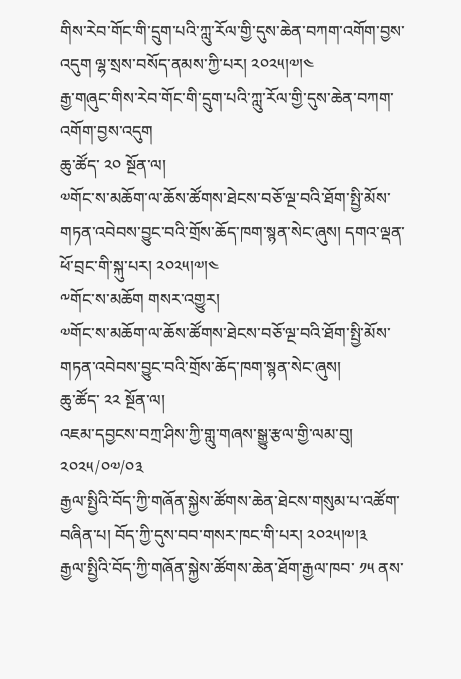གིས་རེབ་གོང་གི་དྲུག་པའི་ཀླུ་རོལ་གྱི་དུས་ཆེན་བཀག་འགོག་བྱས་འདུག ལྷ་སྲས་བསོད་ནམས་ཀྱི་པར། ༢༠༢༥།༧།༤
རྒྱ་གཞུང་གིས་རེབ་གོང་གི་དྲུག་པའི་ཀླུ་རོལ་གྱི་དུས་ཆེན་བཀག་འགོག་བྱས་འདུག
ཆུ་ཚོད་ ༢༠ སྔོན་ལ།
༧གོང་ས་མཆོག་ལ་ཆོས་ཚོགས་ཐེངས་བཅོ་ལྔ་བའི་ཐོག་སྤྱི་མོས་གཏན་འབེབས་བྱུང་བའི་གྲོས་ཆོད་ཁག་སྙན་སེང་ཞུས། དགའ་ལྡན་ཕོ་བྲང་གི་སྐུ་པར། ༢༠༢༥།༧།༤
༸གོང་ས་མཆོག གསར་འགྱུར།
༧གོང་ས་མཆོག་ལ་ཆོས་ཚོགས་ཐེངས་བཅོ་ལྔ་བའི་ཐོག་སྤྱི་མོས་གཏན་འབེབས་བྱུང་བའི་གྲོས་ཆོད་ཁག་སྙན་སེང་ཞུས།
ཆུ་ཚོད་ ༢༢ སྔོན་ལ།
འཇམ་དབྱངས་བཀྲ་ཤིས་ཀྱི་གླུ་གཞས་སྒྱུ་རྩལ་གྱི་ལམ་བུ།
༢༠༢༥/༠༧/༠༣
རྒྱལ་སྤྱིའི་བོད་ཀྱི་གཞོན་སྐྱེས་ཚོགས་ཆེན་ཐེངས་གསུམ་པ་འཚོག་བཞིན་པ། བོད་ཀྱི་དུས་བབ་གསར་ཁང་གི་པར། ༢༠༢༥།༧།༣
རྒྱལ་སྤྱིའི་བོད་ཀྱི་གཞོན་སྐྱེས་ཚོགས་ཆེན་ཐོག་རྒྱལ་ཁབ་ ༡༥ ནས་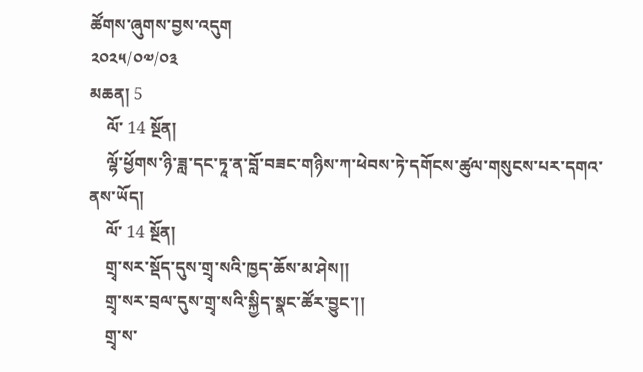ཚོགས་ཞུགས་བྱས་འདུག
༢༠༢༥/༠༧/༠༣
མཆན། 5
    ལོ་ 14 སྔོན།
    ལྷོ་ཕྱོགས་ཉི་ཟླ་དང་ཏཱ་ན་བློ་བཟང་གཉིས་ཀ་ཕེབས་ཏེ་དགོངས་ཚུལ་གསུངས་པར་དགའ་ནས་ཡོད།
    ལོ་ 14 སྔོན།
    གྲྭ་སར་སྡོད་དུས་གྲྭ་སའི་ཁྱད་ཆོས་མ་ཤེས།།
    གྲྭ་སར་བྲལ་དུས་གྲྭ་སའི་སྐྱིད་སྣང་ཚོར་བྱུང་།།
    གྲྭ་ས་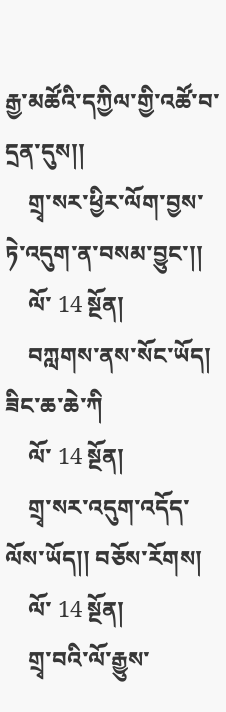རྒྱ་མཚོའི་དཀྱིལ་གྱི་འཚོ་བ་དྲན་དུས།།
    གྲྭ་སར་ཕྱིར་ལོག་བྱས་ཏེ་འདུག་ན་བསམ་བྱུང་།།
    ལོ་ 14 སྔོན།
    བཀླགས་ནས་སོང་ཡོད། ཟིང་ཆ་ཆེ་ཀི
    ལོ་ 14 སྔོན།
    གྲྭ་སར་འདུག་འདོད་ལོས་ཡོད།། བཅོས་རོགས།
    ལོ་ 14 སྔོན།
    གྲྭ་བའི་ལོ་རྒྱུས་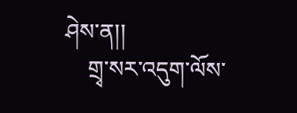ཤེས་ན།།
    གྲྭ་སར་འདུག་ལོས་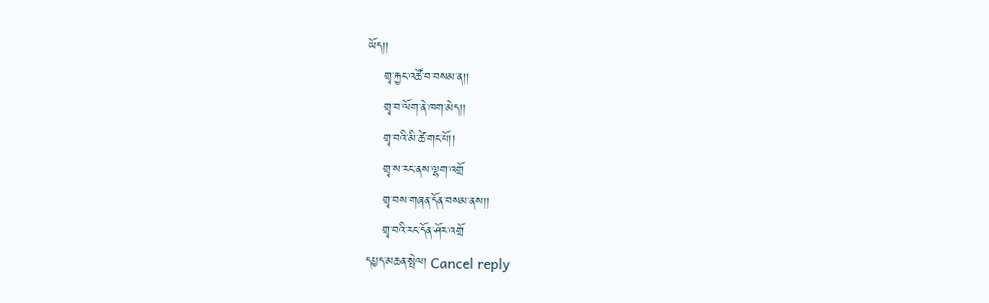ཡོད།།
    གྲྭ་རྐྱང་འཚོ་བ་བསམ་ན།།
    གྲྭ་བ་ལོག་ནེ་ཁག་མེད།།
    གྲྭ་བའི་མི་ཚེ་གང་པོ།།
    གྲྭ་ས་རང་ནས་ལྷག་འགྲོ
    གྲྭ་བས་གཞན་དོན་བསམ་ནས།།
    གྲྭ་བའི་རང་དོན་ཤོར་འགྲོ
དཔྱད་མཆན་སྤེལ། Cancel reply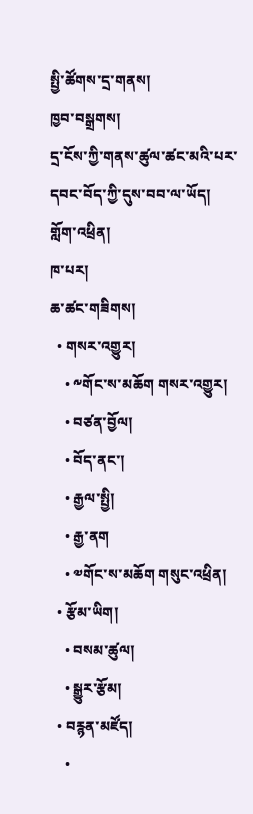སྤྱི་ཚོགས་དྲ་གནས།
ཁྱབ་བསྒྲགས།
དྲ་ངོས་ཀྱི་གནས་ཚུལ་ཚང་མའི་པར་དབང་བོད་ཀྱི་དུས་བབ་ལ་ཡོད།
གློག་འཕྲིན།
ཁ་པར།
ཆ་ཚང་གཟིགས།
  • གསར་འགྱུར།
    • ༸གོང་ས་མཆོག གསར་འགྱུར།
    • བཙན་བྱོལ།
    • བོད་ནང་།
    • རྒྱལ་སྤྱི།
    • རྒྱ་ནག
    • ༧གོང་ས་མཆོག གསུང་འཕྲིན།
  • རྩོམ་ཡིག།
    • བསམ་ཚུལ།
    • སྒྱུར་རྩོམ།
  • བརྙན་མཛོད།
    •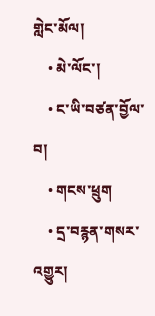གླེང་མོལ།
    • མེ་ལོང་།
    • ང་ཡི་བཙན་བྱོལ་བ།
    • གངས་ཕྲུག
    • དྲ་བརྙན་གསར་འགྱུར།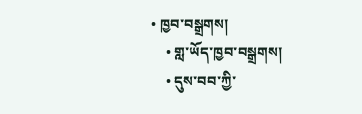• ཁྱབ་བསྒྲགས།
    • གླ་ཡོད་ཁྱབ་བསྒྲགས།
    • དུས་བབ་ཀྱི་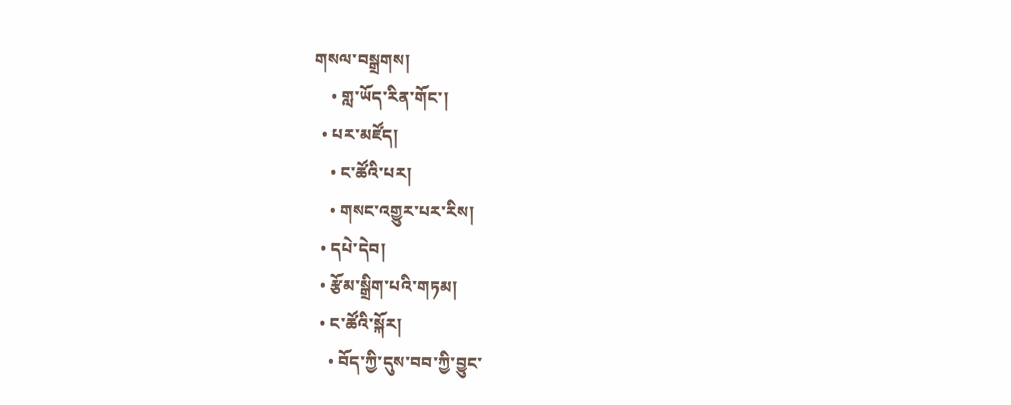གསལ་བསྒྲགས།
    • གླ་ཡོད་རིན་གོང་།
  • པར་མཛོད།
    • ང་ཚོའི་པར།
    • གསང་འགྱུར་པར་རིས།
  • དཔེ་དེབ།
  • རྩོམ་སྒྲིག་པའི་གཏམ།
  • ང་ཚོའི་སྐོར།
    • བོད་ཀྱི་དུས་བབ་ཀྱི་བྱུང་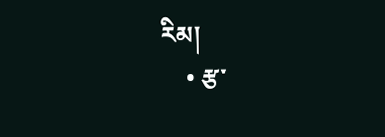རིམ།
    • རྩ་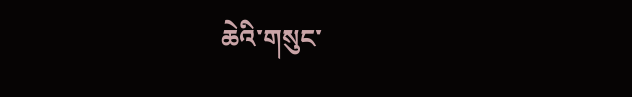ཆེའི་གསུང་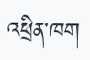འཕྲིན་ཁག